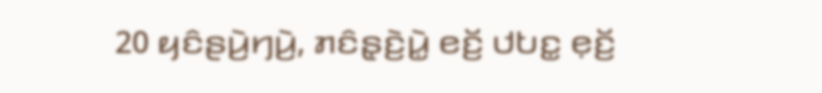20 ꤟꤢꤨꤔꤣꤧ꤬ꤚꤣꤧ꤬, ꤊꤢꤨꤔ꤫ꤢꤧ꤬ꤣꤧ꤭ ꤕꤢꤩ꤬ ꤓꤝꤢ꤭ ꤕ꤫ꤢꤩ꤬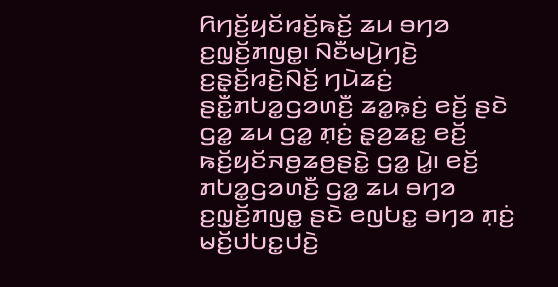ꤖꤚꤢꤩ꤬ꤟꤢꤩꤙꤢꤩ꤬ꤒꤢꤩ꤬ ꤘꤣ ꤋꤚꤤ ꤢ꤬ꤜ꤫ꤢꤩ꤬ꤊꤜꤥ꤭꤯ ꤡꤢꤪꤗꤣꤧ꤬ꤚꤢꤧ꤬ ꤢ꤬ꤔ꤫ꤢꤩ꤬ꤙꤢꤧ꤬ꤡꤢꤩ꤬ ꤚꤣꤧꤘꤢꤦ꤬ ꤔꤢꤪ꤭ꤊꤝꤤ꤭ꤞꤤꤛꤢꤪ꤬ ꤘꤤ꤭ꤒ꤫ꤢꤦ꤬ ꤕꤢꤩ꤬ ꤔꤢꤧ ꤞꤤ꤭ ꤘꤣ ꤞꤤ꤭ ꤊ꤫ꤢꤦ꤬ ꤔ꤫ꤤ꤬ꤘꤢ꤭ ꤕꤢꤩ꤬ ꤒꤢꤩ꤬ꤟꤢꤩꤏꤥ꤬ꤘꤥ꤬ꤔꤢꤧ꤭ ꤞꤤ꤭ ꤣꤧ꤭꤯ ꤕꤢꤩ꤬ ꤊꤝꤤ꤭ꤞꤤꤛꤢꤪ꤬ ꤞꤤ꤭ ꤘꤣ ꤋꤚꤤ ꤢ꤬ꤜ꤫ꤢꤩ꤬ꤊꤜꤥ꤭ ꤔꤢꤧ ꤕꤜꤝꤢ꤭ ꤋꤚꤤ ꤊ꤫ꤢꤦ꤬ ꤗꤢꤩ꤬ꤓꤝꤢ꤭ꤓꤢꤧ꤬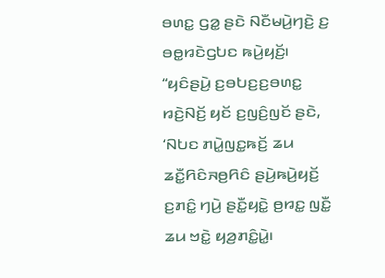ꤋꤛꤢ꤭ ꤞꤤ꤭ ꤔꤢꤧ ꤡꤢꤪꤗꤣꤧ꤬ꤚꤢꤧ꤬ ꤢ꤬ ꤋꤥ꤭ꤙꤢꤧꤞꤝꤢ ꤒꤣꤧ꤬ꤟꤢꤩ꤬꤯
“ꤟꤢꤨꤔꤣꤧ꤬ ꤢ꤬ꤋꤝꤢ꤬ꤢ꤬ꤋꤛꤢ꤭ ꤙꤢꤧ꤬ꤡꤢꤩ꤬ ꤟꤢꤩ ꤢ꤬ꤜꤢꤨ꤬ꤜꤢꤩ ꤔꤢꤧ, ‘ꤡꤝꤢ ꤊꤣꤧ꤭ꤜꤢ꤭ꤒꤢꤩ꤬ ꤘꤣ ꤘꤢꤪ꤭ꤖꤢꤨꤏꤥ꤬ꤖꤢꤨ ꤔꤣꤧ꤬ꤒꤣꤧ꤬ꤟꤢꤩ꤬ ꤢ꤬ꤊꤢꤨ꤭ ꤚꤣꤧ꤬ ꤔꤢꤪ꤭ꤟꤢꤧ꤭ ꤥ꤬ꤙꤢ꤭ ꤜꤢꤪ꤭ ꤘꤣ ꤠꤢꤧ꤭ ꤟꤤ꤬ꤊꤢꤨ꤭ꤣꤧ꤭꤯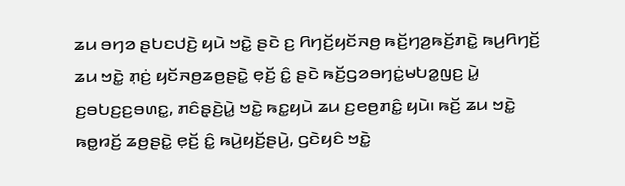ꤘꤣ ꤋꤚꤤ ꤔꤝꤢꤓꤢꤧ꤬ ꤟꤣꤧ ꤠꤢꤧ꤭ ꤔꤢꤧ ꤢ꤬ ꤖꤚꤢꤩ꤬ꤟꤢꤩꤏꤥ꤬ ꤒꤢꤩ꤬ꤚꤤ꤬ꤒꤢꤩ꤬ꤊꤢꤧ꤭ ꤒꤣ꤬ꤖꤚꤢꤩ꤬ ꤘꤣ ꤠꤢꤧ꤭ ꤊ꤫ꤢꤦ꤬ ꤟꤢꤩꤏꤥ꤬ꤘꤥ꤬ꤔꤢꤧ꤭ ꤕ꤫ꤢꤩ꤬ ꤢꤨ꤭ ꤔꤢꤧ ꤒꤢꤩ꤬ꤞꤤꤋꤚꤢꤦ꤭ꤗꤝꤤ꤭ꤜꤢ꤬ ꤣꤧ꤭ ꤢ꤬ꤋꤝꤢ꤬ꤢ꤬ꤋꤛꤢ꤭, ꤊꤢꤨꤔ꤫ꤢꤧ꤬ꤣꤧ꤭ ꤠꤢꤧ꤭ ꤒꤢ꤭ꤟꤣꤧ ꤘꤣ ꤢ꤬ꤕꤥ꤬ꤊꤢꤨ꤭ ꤟꤣꤧ꤯ ꤒꤢꤩ꤬ ꤘꤣ ꤠꤢꤧ꤭ ꤒꤥ꤭ꤙꤢꤩ꤬ ꤘꤥ꤬ꤔꤢꤧ꤭ ꤕ꤫ꤢꤩ꤬ ꤢꤨ꤭ ꤒꤣꤧ꤬ꤟꤢꤩ꤬ꤔꤣꤧ꤬, ꤞꤢꤧꤟꤢꤨ ꤠꤢꤧ꤭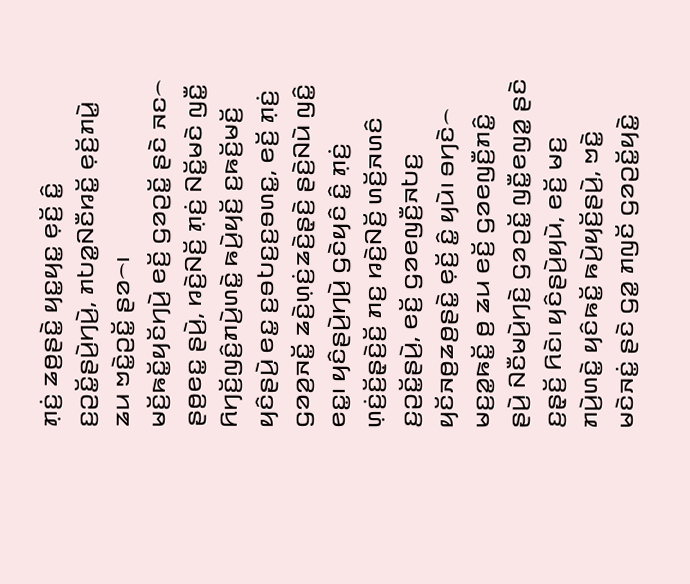ꤊ꤫ꤢꤦ꤬ ꤘꤥ꤬ꤔꤢꤧ꤭ ꤟꤢ꤭ꤟꤢ꤭ ꤕ꤫ꤢꤩ꤬ ꤢꤨ꤭ ꤢ꤬ꤑꤢꤩ꤭ꤔꤣꤧ꤬ꤚꤣꤧ꤬, ꤊꤝꤤ꤭ꤡꤢꤪꤙꤢꤩ꤭ ꤕ꤫ꤢꤩ꤬ꤊꤣꤧ꤭ ꤘꤣ ꤠꤢꤧ꤭ꤑꤢꤩ꤭ ꤔꤤ꤮꤯
ꤗꤢꤩ꤬ꤒꤢꤩ꤭ꤟꤢꤩꤚꤣꤧ꤬ ꤕꤢꤩ꤬ ꤞꤤꤑꤢꤩ꤭ ꤔꤢꤧ ꤏꤢ꤮ ꤔꤥ꤬ꤕꤢ꤭ ꤔꤣꤧ꤬, ꤙꤢꤧ꤬ꤡꤢꤩ꤬ ꤊ꤫ꤢꤦ꤬ ꤡꤢꤩ꤭ꤗꤢꤧ ꤜꤢꤪ꤭ ꤖꤚꤢꤩ꤬ꤜꤢꤨ꤬ꤊꤣꤧ꤬ꤛꤢꤧ꤭ ꤒꤣꤧ꤬ꤟꤢꤩ꤬ ꤢ꤬ꤒꤢꤩ꤬ꤗꤢꤩ꤬ ꤟꤢꤨꤔꤣꤧ꤬ ꤕꤢ꤭ ꤢ꤬ꤋꤝꤢ꤬ꤢ꤬ꤋꤛꤢ꤭, ꤕꤢꤩ꤬ ꤊ꤫ꤢꤦ꤬ ꤞꤤꤤ꤬ꤏꤢꤩ꤭ ꤘꤢꤧ꤬ꤛ꤫ꤢꤦ꤬ꤘꤢꤧ꤬ꤔ꤫ꤢꤧ꤬ ꤔꤢꤧ꤬ꤡꤣꤧ ꤜꤢꤨ꤭ ꤕꤢ꤭꤯ ꤟꤢꤨꤔꤣꤧ꤬ꤚꤣꤧ꤬ ꤞꤢꤧꤟꤢꤨ ꤢꤨ꤭ ꤊ꤫ꤢꤦ꤬ ꤛ꤫ꤢꤦ꤬ꤢꤩ꤬ꤔ꤫ꤢꤧ꤬ꤢꤩ꤬ ꤊꤢ꤬ ꤙꤢꤧ꤬ꤡꤢꤩ꤬ ꤛꤢꤩ꤬ꤏꤛꤢꤨ ꤢ꤬ꤑꤢꤩ꤭ꤔꤣꤧ꤬, ꤕꤢꤩ꤬ ꤞꤤꤕꤜꤢꤪ꤬ꤏꤝꤢ꤬ ꤟꤢꤩꤏꤥ꤬ꤘꤥ꤬ꤔꤢꤧ꤭ ꤕ꤫ꤢꤩ꤬ ꤢꤨ꤭ ꤟꤣꤧ꤯ ꤋꤚꤢꤧ꤮ ꤗꤢ꤬ꤤ꤭ꤒꤢꤩ꤭ ꤥ꤬ ꤘꤣ ꤕꤢꤩ꤬ ꤞꤤꤕꤜꤢꤪ꤬ꤊꤢꤨ꤭ ꤔꤣꤧ꤬ ꤡꤢꤪꤗꤣꤧ꤬ꤚꤢꤧ꤬ ꤞꤤꤑꤢꤩ꤭ ꤜꤢꤪ꤭ꤕꤜꤤ꤭ ꤔꤢꤧ ꤢ꤬ꤔ꤫ꤢꤩ꤬ ꤖꤢꤧ꤯ ꤟꤢꤨꤔꤣꤧ꤬ꤟꤣꤧ, ꤕꤢꤩ꤬ ꤗꤢ꤬ ꤊꤣꤧ꤬ꤛꤢꤧ꤭ ꤟꤢꤨꤒꤢꤩ꤭ ꤒꤣꤧ꤬ꤟꤢꤩ꤬ꤔꤣꤧ꤬, ꤠꤢꤧ꤭ ꤗꤢꤧꤏꤢꤦ꤭ ꤔꤢꤧ ꤞꤤ꤭ ꤊꤜꤢꤩ ꤞꤤꤑꤢꤩ꤭ꤟꤢꤧ꤭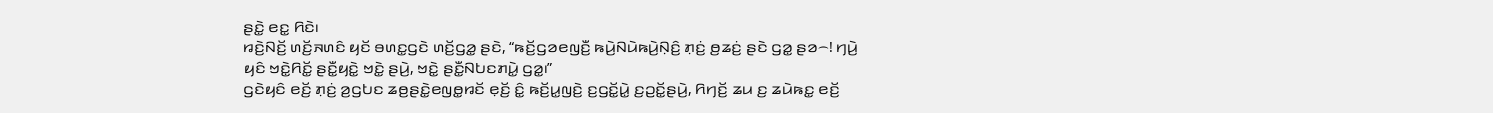ꤔꤢꤧ꤭ ꤕꤢ꤭ ꤖꤢꤧ꤯
ꤙꤢꤧ꤬ꤡꤢꤩ꤬ ꤛꤢꤩ꤬ꤏꤛꤢꤨ ꤟꤢꤩ ꤋꤛꤢ꤭ꤞꤢꤧ ꤛꤢꤩ꤬ꤞꤤ꤭ ꤔꤢꤧ, “ꤒꤢꤩ꤬ꤞꤤꤕꤜꤢꤪ꤬ ꤒꤣꤧ꤬ꤡꤣꤧꤒꤣꤧ꤬ꤡ꤫ꤢꤨ꤬ ꤊ꤫ꤢꤦ꤬ ꤥ꤬ꤘꤢꤦ꤬ ꤔꤢꤧ ꤞꤤ꤭ ꤔꤤ꤮! ꤚꤣꤧ꤬ ꤟꤢꤨ ꤠꤢꤧ꤭ꤖꤢꤩ꤭ ꤔꤢꤪ꤭ꤟꤢꤧ꤭ ꤠꤢꤧ꤭ ꤔꤣꤧ꤬, ꤠꤢꤧ꤭ ꤔꤢꤪ꤭ꤡꤝꤢꤊꤣꤧ꤭ ꤞꤤ꤭꤯”
ꤞꤢꤧꤟꤢꤨ ꤕꤢꤩ꤬ ꤊ꤫ꤢꤦ꤬ ꤤ꤬ꤞꤝꤢ ꤘꤥ꤬ꤔꤢꤧ꤭ꤕꤜꤥ꤭ꤙꤢꤩ ꤕ꤫ꤢꤩ꤬ ꤢꤨ꤭ ꤒꤢꤩ꤬ꤣ꤭ꤜꤢꤧ꤬ ꤢ꤬ꤞꤢꤩ꤭ꤣꤧ꤭ ꤢ꤬ꤑꤢꤩ꤭ꤔꤣꤧ꤬, ꤖꤚꤢꤩ꤬ ꤘꤣ ꤢ꤬ ꤘꤣꤧꤒꤢ꤭ ꤕꤢꤩ꤬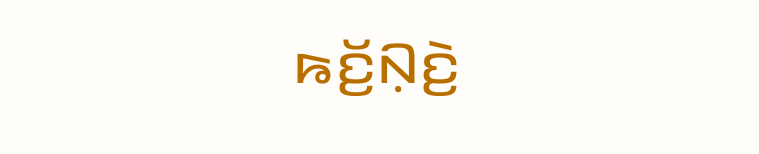ꤒꤢꤩ꤬ꤡ꤫ꤢꤧ꤬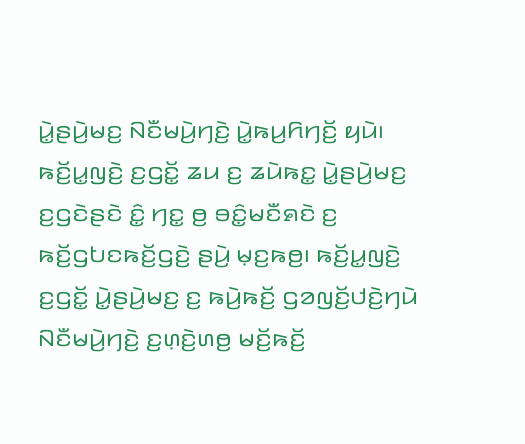ꤣꤧ꤭ꤔꤣꤧ꤬ꤗꤢ꤬ ꤡꤢꤪꤗꤣꤧ꤬ꤚꤢꤧ꤬ ꤣꤧ꤭ꤒꤣ꤬ꤖꤚꤢꤩ꤬ ꤟꤣꤧ꤯ ꤒꤢꤩ꤬ꤣ꤭ꤜꤢꤧ꤬ ꤢ꤬ꤞꤢꤩ꤭ ꤘꤣ ꤢ꤬ ꤘꤣꤧꤒꤢ꤭ ꤣꤧ꤭ꤔꤣꤧ꤬ꤗꤢ꤬ ꤢ꤬ꤞꤢꤧꤔꤢꤧ ꤢꤨ꤭ ꤚꤢ꤭ ꤥ꤬ ꤋꤢꤨ꤭ꤗꤢꤪꤎꤢꤧ ꤢ꤬ ꤒꤢꤩ꤬ꤞꤝꤢꤒꤢꤩ꤬ꤞꤢꤧ꤬ ꤔꤣꤧ꤬ ꤗ꤫ꤢ꤬ꤒꤥ꤬꤯ ꤒꤢꤩ꤬ꤣ꤭ꤜꤢꤧ꤬ ꤢ꤬ꤞꤢꤩ꤭ ꤣꤧ꤭ꤔꤣꤧ꤬ꤗꤢ꤬ ꤢ꤬ ꤒꤣꤧ꤬ꤒꤢꤩ꤬ ꤞꤤꤜꤢꤩ꤬ꤓꤢꤧ꤬ꤚꤣꤧ ꤡꤢꤪꤗꤣꤧ꤬ꤚꤢꤧ꤬ ꤢ꤬ꤛ꤫ꤢꤧ꤬ꤛꤥ꤬ ꤗꤢꤩ꤬ꤒꤢꤩ꤬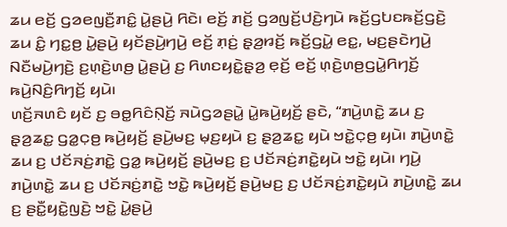ꤘꤣ ꤕꤢꤩ꤬ ꤞꤤꤕꤜꤢꤪ꤬ꤊꤢꤨ꤭ ꤣꤧ꤭ꤔꤣꤧ꤬ ꤖꤢꤧ꤯ ꤕꤢꤩ꤬ ꤊꤢꤩ꤬ ꤞꤤꤜꤢꤩ꤬ꤓꤢꤧ꤬ꤚꤣꤧ ꤒꤢꤩ꤬ꤞꤝꤢꤒꤢꤩ꤬ꤞꤢꤧ꤬ ꤘꤣ ꤢꤨ꤭ ꤚꤢ꤭ꤥ꤬ ꤣꤧ꤭ꤔꤣꤧ꤬ ꤟꤢꤩꤔꤣꤧ꤬ꤚꤣꤧ꤬ ꤕꤢꤩ꤬ ꤊ꤫ꤢꤦ꤬ ꤔ꤫ꤤ꤬ꤙꤢꤩ꤬ ꤒꤢꤩ꤬ꤞꤣꤧ꤭ ꤕꤢ꤭, ꤗꤢ꤬ꤔꤢꤧꤚꤣꤧ꤬ ꤡꤢꤪꤗꤣꤧ꤬ꤚꤢꤧ꤬ ꤢ꤬ꤛ꤫ꤢꤧ꤬ꤛꤥ꤬ ꤣꤧ꤭ꤔꤣꤧ꤬ ꤢ꤬ ꤖꤛꤢꤟꤢꤧ꤭ꤔ꤫ꤤ꤬ ꤕ꤫ꤢꤩ꤬ ꤕꤢꤩ꤬ ꤛ꤫ꤢꤧ꤬ꤛꤥ꤬ꤞꤣꤧ꤭ꤖꤚꤢꤩ꤬ ꤒꤣꤧ꤬ꤡꤢꤨ꤬ꤖꤚꤢꤩ꤬ ꤟꤣꤧ꤯
ꤛꤢꤩ꤬ꤏꤛꤢꤨ ꤟꤢꤩ ꤢ꤬ ꤋꤥ꤭ꤖꤢꤨꤡ꤫ꤢꤩ꤬ ꤏꤣꤧꤞꤤꤔꤣꤧ꤭ ꤣꤧ꤭ꤒꤣꤧ꤬ꤟꤢꤩ꤬ ꤔꤢꤧ, “ꤊꤣꤧ꤬ꤛꤢꤧ꤭ ꤘꤣ ꤢ꤬ ꤔ꤫ꤤ꤬ꤘꤢ꤭ ꤞꤤ꤭ꤍ꤫ꤥ꤬ ꤒꤣꤧ꤬ꤟꤢꤩ꤬ ꤔꤣꤧ꤬ꤗꤢ꤬ ꤗ꤫ꤢ꤬ꤟꤣꤧ ꤢ꤬ ꤔ꤫ꤤ꤬ꤘꤢ꤭ ꤟꤣꤧ ꤠꤢꤧ꤭ꤍ꤫ꤥ꤬ ꤟꤣꤧ꤯ ꤊꤣꤧ꤬ꤛꤢꤧ꤭ ꤘꤣ ꤢ꤬ ꤓꤢꤩꤏꤢꤦ꤬ꤊꤢꤧ꤭ ꤞꤤ꤭ ꤒꤣꤧ꤬ꤟꤢꤩ꤬ ꤔꤣꤧ꤬ꤗꤢ꤬ ꤢ꤬ ꤓꤢꤩꤏꤢꤦ꤬ꤊꤢꤧ꤭ꤟꤣꤧ ꤠꤢꤧ꤭ ꤟꤣꤧ꤯ ꤚꤣꤧ꤬ ꤊꤣꤧ꤬ꤛꤢꤧ꤭ ꤘꤣ ꤢ꤬ ꤓꤢꤩꤏꤢꤦ꤬ꤊꤢꤧ꤭ ꤠꤢꤧ꤭ ꤒꤣꤧ꤬ꤟꤢꤩ꤬ ꤔꤣꤧ꤬ꤗꤢ꤬ ꤢ꤬ ꤓꤢꤩꤏꤢꤦ꤬ꤊꤢꤧ꤭ꤟꤣꤧ ꤊꤣꤧ꤬ꤛꤢꤧ꤭ ꤘꤣ ꤢ꤬ ꤔꤢꤪ꤭ꤟꤢꤧ꤭ꤜꤢꤧ꤬ ꤠꤢꤧ꤭ ꤣꤧ꤭ꤔꤣꤧ꤬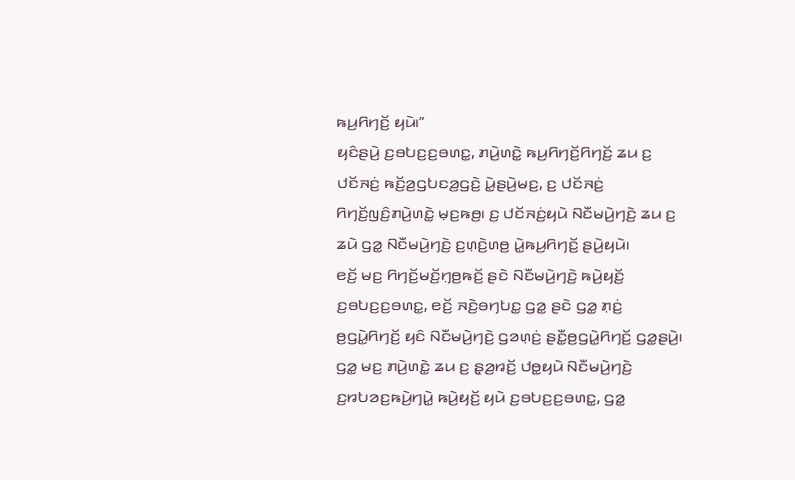ꤒꤣ꤬ꤖꤚꤢꤩ꤬ ꤟꤣꤧ꤯”
ꤟꤢꤨꤔꤣꤧ꤬ ꤢ꤬ꤋꤝꤢ꤬ꤢ꤬ꤋꤛꤢ꤭, ꤊꤣꤧ꤬ꤛꤢꤧ꤭ ꤒꤣ꤬ꤖꤚꤢꤩ꤬ꤖꤚꤢꤩ꤬ ꤘꤣ ꤢ꤬ ꤓꤢꤩꤏꤢꤦ꤬ ꤒꤢꤩ꤬ꤤ꤬ꤞꤝꤢꤤ꤬ꤞꤢꤧ꤬ ꤣꤧ꤭ꤔꤣꤧ꤬ꤗꤢ꤬, ꤢ꤬ ꤓꤢꤩꤏꤢꤦ꤬ ꤖꤚꤢꤩ꤬ꤜꤢꤨ꤬ꤊꤣꤧ꤬ꤛꤢꤧ꤭ ꤗ꤫ꤢ꤬ꤒꤥ꤬꤯ ꤢ꤬ ꤓꤢꤩꤏꤢꤦ꤬ꤟꤣꤧ ꤡꤢꤪꤗꤣꤧ꤬ꤚꤢꤧ꤬ ꤘꤣ ꤢ꤬ ꤘꤣꤧ ꤞꤤ꤭ ꤡꤢꤪꤗꤣꤧ꤬ꤚꤢꤧ꤬ ꤢ꤬ꤛ꤫ꤢꤧ꤬ꤛꤥ꤬ ꤣꤧ꤭ꤒꤣ꤬ꤖꤚꤢꤩ꤬ ꤔꤣꤧ꤬ꤟꤣꤧ꤯
ꤕꤢꤩ꤬ ꤗꤢ꤬ ꤖꤚꤢꤩ꤬ꤗꤢꤩ꤬ꤚ꤫ꤥ꤬ꤒꤢꤩ꤬ ꤔꤢꤧ ꤡꤢꤪꤗꤣꤧ꤬ꤚꤢꤧ꤬ ꤒꤣꤧ꤬ꤟꤢꤩ꤬ ꤢ꤬ꤋꤝꤢ꤬ꤢ꤬ꤋꤛꤢ꤭, ꤕꤢꤩ꤬ ꤏꤢꤧ꤬ꤋꤚꤝꤢ꤭ ꤞꤤ꤭ ꤔꤢꤧ ꤞꤤ꤭ ꤊ꤫ꤢꤦ꤬ ꤥ꤬ꤞꤣꤧ꤭ꤖꤚꤢꤩ꤬ ꤟꤢꤨ ꤡꤢꤪꤗꤣꤧ꤬ꤚꤢꤧ꤬ ꤞꤤꤛ꤫ꤢꤦ꤬ ꤔꤢꤪ꤭ꤥ꤬ꤞꤣꤧ꤭ꤖꤚꤢꤩ꤬ ꤞꤤ꤭ꤔꤣꤧ꤬꤯ ꤞꤤ꤭ ꤗꤢ꤬ ꤊꤣꤧ꤬ꤛꤢꤧ꤭ ꤘꤣ ꤢ꤬ ꤔ꤫ꤤ꤬ꤙꤢꤩ꤬ ꤓꤥ꤭ꤟꤣꤧ ꤡꤢꤪꤗꤣꤧ꤬ꤚꤢꤧ꤬ ꤢ꤬ꤙꤝꤤꤢ꤬ꤒꤣꤧ꤬ꤚꤣꤧ꤭ ꤒꤣꤧ꤬ꤟꤢꤩ꤬ ꤟꤣꤧ ꤢ꤬ꤋꤝꤢ꤬ꤢ꤬ꤋꤛꤢ꤭, ꤞꤤ꤭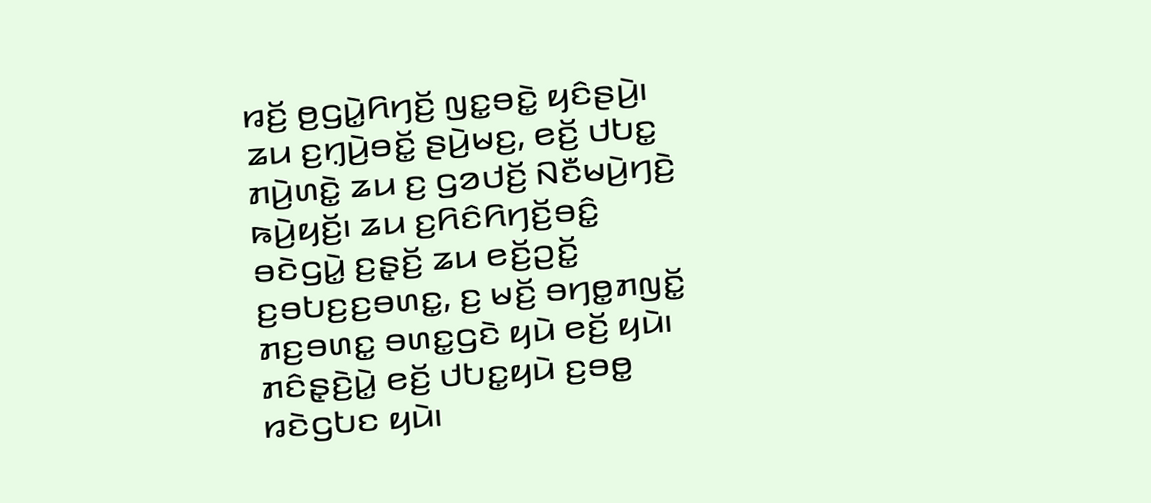ꤙꤢꤩ꤬ ꤥ꤬ꤞꤣꤧ꤭ꤖꤚꤢꤩ꤬ ꤜꤢ꤭ꤋꤢꤧ꤭ ꤟꤢꤨꤔꤣꤧ꤬꤯
ꤘꤣ ꤢ꤬ꤚ꤫ꤣꤧ꤬ꤋꤢꤩ꤭ ꤔꤣꤧ꤬ꤗꤢ꤬, ꤕꤢꤩ꤬ ꤓꤝꤢ꤭ ꤊꤣꤧ꤬ꤛꤢꤧ꤭ ꤘꤣ ꤢ꤬ ꤞꤤꤓꤢꤩ꤬ ꤡꤢꤪꤗꤣꤧ꤬ꤚꤢꤧ꤬ ꤒꤣꤧ꤬ꤟꤢꤩ꤬꤯ ꤘꤣ ꤢ꤬ꤖꤢꤨꤖꤚꤢꤩ꤬ꤋꤢꤨ꤭ ꤋꤢꤧꤞꤣꤧ꤭ ꤢ꤬ꤔ꤫ꤢꤩ꤬ ꤘꤣ ꤕꤢꤩ꤬ꤑꤢꤩ꤭ ꤢ꤬ꤋꤝꤢ꤬ꤢ꤬ꤋꤛꤢ꤭, ꤢ꤬ ꤗꤢꤩ꤬ ꤋꤚꤥ꤭ꤊꤜꤢꤩ꤭ ꤊꤢ꤬ꤋꤛꤢ꤭ ꤋꤛꤢ꤭ꤞꤢꤧ ꤟꤣꤧ ꤕꤢꤩ꤬ ꤟꤣꤧ꤯ ꤊꤢꤨꤔ꤫ꤢꤧ꤬ꤣꤧ꤭ ꤕꤢꤩ꤬ ꤓꤝꤢ꤭ꤟꤣꤧ ꤢ꤬ꤋꤥ꤭ ꤙꤢꤧꤞꤝꤢ ꤟꤣꤧ꤯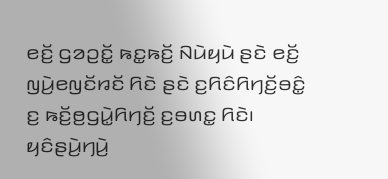ꤕꤢꤩ꤬ ꤞꤤꤑꤢꤩ꤭ ꤒꤢ꤭ꤒꤢꤩ꤬ ꤡꤣꤧꤟꤣꤧ ꤔꤢꤧ ꤕꤢꤩ꤬ ꤜꤣꤧ꤬ꤕꤜꤢꤩꤙꤢꤩ ꤖꤢꤧ ꤔꤢꤧ ꤢ꤬ꤖꤢꤨꤖꤚꤢꤩ꤬ꤋꤢꤨ꤭ ꤢ꤬ ꤒꤢꤩ꤬ꤥ꤬ꤞꤣꤧ꤭ꤖꤚꤢꤩ꤬ ꤢ꤬ꤋꤛꤢ꤭ ꤖꤢꤧ꤯
ꤟꤢꤨꤔꤣꤧ꤬ꤚꤣꤧ꤬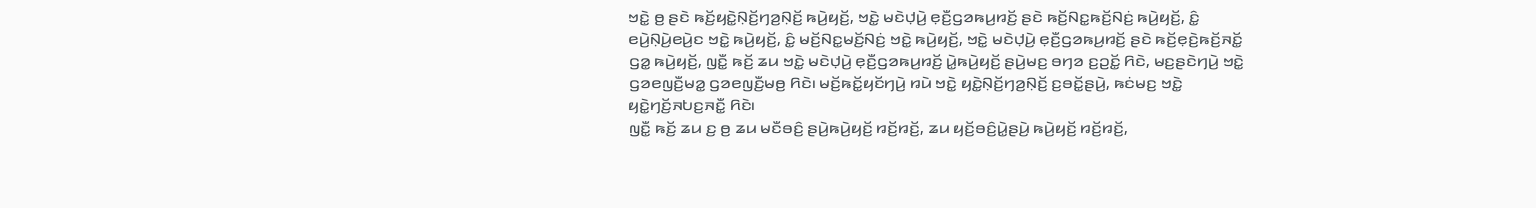ꤠꤢꤧ꤭ ꤥ꤬ ꤔꤢꤧ ꤒꤢꤩ꤬ꤟꤢꤧ꤭ꤡ꤫ꤢꤩ꤬ꤚꤤ꤬ꤡ꤫ꤢꤩ꤬ ꤒꤣꤧ꤬ꤟꤢꤩ꤬, ꤠꤢꤧ꤭ ꤗꤢꤧꤓ꤫ꤣꤧ꤬ ꤕ꤫ꤢꤪ꤬ꤞꤤꤒꤣ꤬ꤙꤢꤩ꤬ ꤔꤢꤧ ꤒꤢꤩ꤬ꤡꤢ꤭ꤒꤢꤩ꤬ꤡꤢꤦ꤬ ꤒꤣꤧ꤬ꤟꤢꤩ꤬, ꤢꤨ꤭ ꤕꤣꤧ꤬ꤡ꤫ꤣꤧ꤬ꤕꤣꤧ꤬ꤢ ꤠꤢꤧ꤭ ꤒꤣꤧ꤬ꤟꤢꤩ꤬, ꤢꤨ꤭ ꤗꤢꤩ꤬ꤡꤢ꤭ꤗꤢꤩ꤬ꤡꤢꤦ꤬ ꤠꤢꤧ꤭ ꤒꤣꤧ꤬ꤟꤢꤩ꤬, ꤠꤢꤧ꤭ ꤗꤢꤧꤓ꤫ꤣꤧ꤬ ꤕ꤫ꤢꤪ꤬ꤞꤤꤒꤣ꤬ꤙꤢꤩ꤬ ꤔꤢꤧ ꤒꤢꤩ꤬ꤕ꤫ꤢꤧ꤬ꤒꤢꤩ꤬ꤏꤢꤩ꤭ ꤞꤤ꤭ ꤒꤣꤧ꤬ꤟꤢꤩ꤬, ꤜꤢꤪ꤭ ꤒꤢꤩ꤬ ꤘꤣ ꤠꤢꤧ꤭ ꤗꤢꤧꤓ꤫ꤣꤧ꤬ ꤕ꤫ꤢꤪ꤬ꤞꤤꤒꤣ꤬ꤙꤢꤩ꤬ ꤣꤧ꤭ꤒꤣꤧ꤬ꤟꤢꤩ꤬ ꤔꤣꤧ꤬ꤗꤢ꤬ ꤋꤚꤤ ꤢ꤬ꤑꤢꤩ꤭ ꤖꤢꤧ, ꤗꤢ꤬ꤔꤢꤧꤚꤣꤧ꤬ ꤠꤢꤧ꤭ ꤞꤤꤕꤜꤢꤪ꤬ꤗꤤ꤭ ꤞꤤꤕꤜꤢꤪ꤬ꤗꤥ꤬ ꤖꤢꤧ꤯ ꤗꤢꤩ꤬ꤒꤢꤩ꤭ꤟꤢꤩꤚꤣꤧ꤬ ꤙꤣꤧ ꤠꤢꤧ꤭ ꤟꤢꤧ꤭ꤡ꤫ꤢꤩ꤬ꤚꤤ꤬ꤡ꤫ꤢꤩ꤬ ꤢ꤬ꤋꤢꤩ꤭ꤔꤣꤧ꤬, ꤒꤢꤦꤗꤢ꤬ ꤠꤢꤧ꤭ ꤟꤢꤧ꤭ꤚꤢꤩ꤬ꤏꤝꤢ꤬ꤏꤢꤪ꤭ ꤖꤢꤧ꤯
ꤜꤢꤪ꤭ ꤒꤢꤩ꤬ ꤘꤣ ꤢ꤬ ꤥ꤬ ꤘꤣ ꤗꤢꤪꤋꤢꤨ꤬ ꤔꤣꤧ꤬ꤒꤣꤧ꤬ꤟꤢꤩ꤬ ꤙꤢꤩ꤬ꤙꤢꤩ꤬, ꤘꤣ ꤟꤢꤩ꤬ꤋꤢꤨ꤬ꤣꤧ꤭ꤔꤣꤧ꤬ ꤒꤣꤧ꤬ꤟꤢꤩ꤬ ꤙꤢꤩ꤬ꤙꤢꤩ꤬,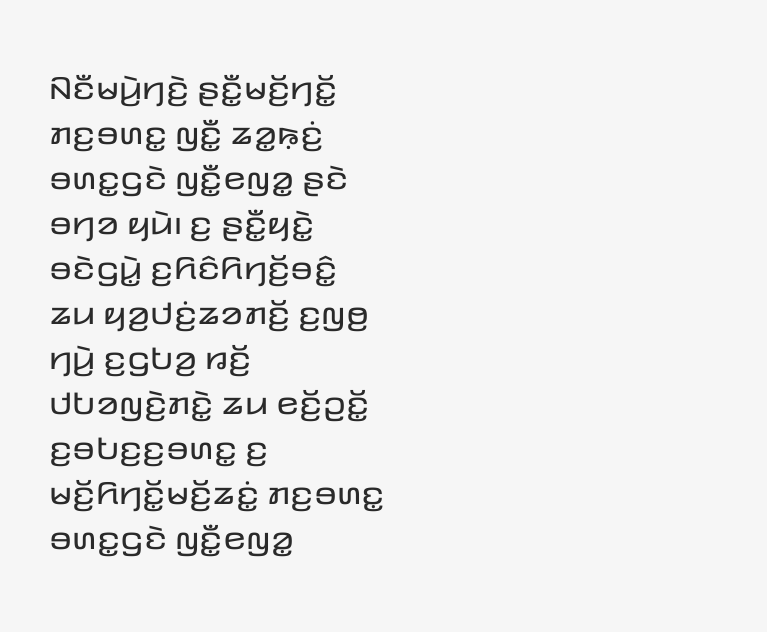ꤡꤢꤪꤗꤣꤧ꤬ꤚꤢꤧ꤬ ꤔꤢꤪ꤭ꤗꤢꤩ꤬ꤚꤢꤩ꤭ ꤊꤢ꤬ꤋꤛꤢ꤭ ꤜꤢꤪ꤭ ꤘꤤ꤭ꤒ꤫ꤢꤦ꤬ ꤋꤛꤢ꤭ꤞꤢꤧ ꤜꤢꤪ꤭ꤕꤜꤤ꤭ ꤔꤢꤧ ꤋꤚꤤ ꤟꤣꤧ꤯ ꤢ꤬ ꤔꤢꤪ꤭ꤟꤢꤧ꤭ ꤋꤢꤧꤞꤣꤧ꤭ ꤢ꤬ꤖꤢꤨꤖꤚꤢꤩ꤬ꤋꤢꤨ꤭ ꤘꤣ ꤟꤤ꤬ꤓꤢꤦ꤬ꤘꤤꤊꤢꤩ꤬ ꤢ꤬ꤜꤥ꤬ ꤚꤣꤧ꤬ ꤢ꤬ꤞꤝꤤ꤬ ꤙꤢꤩ꤬ ꤓꤝꤤꤜꤢꤧ꤬ꤊꤢꤧ꤭ ꤘꤣ ꤕꤢꤩ꤬ꤑꤢꤩ꤭ ꤢ꤬ꤋꤝꤢ꤬ꤢ꤬ꤋꤛꤢ꤭ ꤢ꤬ ꤗꤢꤩ꤬ꤖꤚꤢꤩ꤭ꤗꤢꤩ꤬ꤘꤢꤦ꤭ ꤊꤢ꤬ꤋꤛꤢ꤭ ꤋꤛꤢ꤭ꤞꤢꤧ ꤜꤢꤪ꤭ꤕꤜꤤ꤭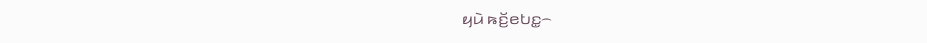ꤟꤣꤧ ꤒꤢꤩ꤬ꤕꤝꤢ꤭꤮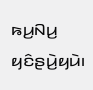ꤒꤣ꤬ꤡꤣ꤬ ꤟꤢꤨꤔꤣꤧ꤬ꤟꤣꤧ꤯